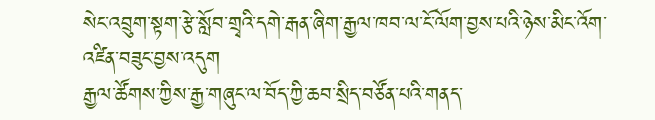སེང་འབྲུག་སྟག་རྩེ་སློབ་གྲྭའི་དགེ་རྒན་ཞིག་རྒྱལ་ཁབ་ལ་ངོ་ལོག་བྱས་པའི་ཉེས་མིང་འོག་འཛིན་བཟུང་བྱས་འདུག
རྒྱལ་ཚོགས་ཀྱིས་རྒྱ་གཞུང་ལ་བོད་ཀྱི་ཆབ་སྲིད་བཙོན་པའི་གནད་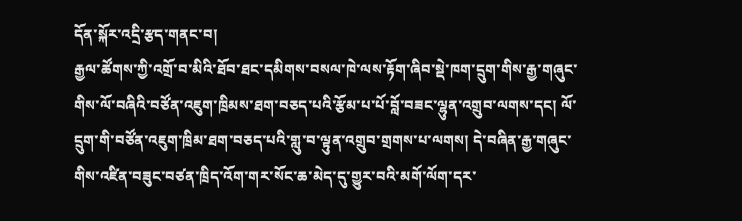དོན་སྐོར་འདྲི་རྩད་གནང་བ།
རྒྱལ་ཚོགས་ཀྱི་འགྲོ་བ་མིའི་ཐོབ་ཐང་དམིགས་བསལ་ཁེ་ལས་རྟོག་ཞིབ་སྡེ་ཁག་དྲུག་གིས་རྒྱ་གཞུང་གིས་ལོ་བཞིའི་བཙོན་འཇུག་ཁྲིམས་ཐག་བཅད་པའི་རྩོམ་པ་པོ་བློ་བཟང་ལྷུན་འགྲུབ་ལགས་དང། ལོ་དྲུག་གི་བཙོན་འཇུག་ཁྲིམ་ཐག་བཅད་པའི་གླུ་བ་ལྟུན་འགྲུབ་གྲགས་པ་ལགས། དེ་བཞིན་རྒྱ་གཞུང་གིས་འཛིན་བཟུང་བཙན་ཁྲིད་འོག་གར་སོང་ཆ་མེད་དུ་གྱུར་བའི་མགོ་ལོག་དར་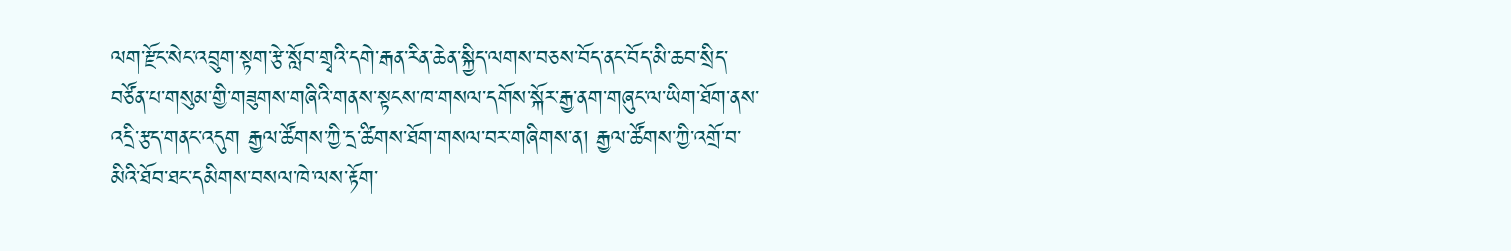ལག་རྫོང་སེང་འབྲུག་སྟག་རྩེ་སློབ་གྲྭའི་དགེ་རྒན་རིན་ཆེན་སྐྱིད་ལགས་བཅས་བོད་ནང་བོད་མི་ཆབ་སྲིད་བཙོན་པ་གསུམ་གྱི་གཟུགས་གཞིའི་གནས་སྟངས་ཁ་གསལ་དགོས་སྐོར་རྒྱ་ནག་གཞུང་ལ་ཡིག་ཐོག་ནས་འདྲི་རྩད་གནང་འདུག རྒྱལ་ཚོགས་ཀྱི་དྲ་ཚིགས་ཐོག་གསལ་བར་གཞིགས་ན། རྒྱལ་ཚོགས་ཀྱི་འགྲོ་བ་མིའི་ཐོབ་ཐང་དམིགས་བསལ་ཁེ་ལས་རྟོག་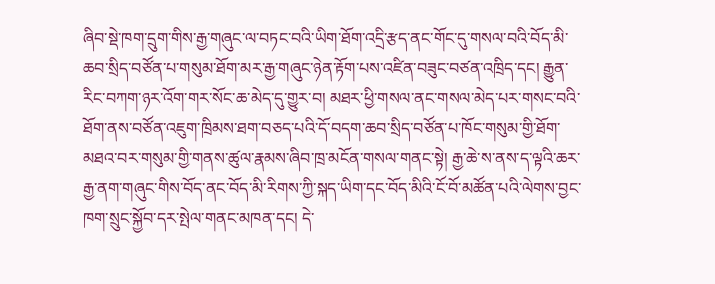ཞིབ་སྡེ་ཁག་དྲུག་གིས་རྒྱ་གཞུང་ལ་བཏང་བའི་ཡིག་ཐོག་འདྲི་རྩད་ནང་གོང་དུ་གསལ་བའི་བོད་མི་ཆབ་སྲིད་བཙོན་པ་གསུམ་ཐོག་མར་རྒྱ་གཞུང་ཉེན་རྟོག་པས་འཛིན་བཟུང་བཙན་འཁྲིད་དང། རྒྱུན་རིང་བཀག་ཉར་འོག་གར་སོང་ཆ་མེད་དུ་གྱུར་བ། མཐར་ཕྱི་གསལ་ནང་གསལ་མེད་པར་གསང་བའི་ཐོག་ནས་བཙོན་འཇུག་ཁྲིམས་ཐག་བཅད་པའི་དོ་བདག་ཆབ་སྲིད་བཙོན་པ་ཁོང་གསུམ་གྱི་ཐོག་མཐའ་བར་གསུམ་གྱི་གནས་ཚུལ་རྣམས་ཞིབ་ཁྲ་མངོན་གསལ་གནང་སྟེ། རྒྱ་ཆེ་ས་ནས་ད་ལྟའི་ཆར་རྒྱ་ནག་གཞུང་གིས་བོད་ནང་བོད་མི་རིགས་ཀྱི་སྐད་ཡིག་དང་བོད་མིའི་ངོ་བོ་མཚོན་པའི་ལེགས་བྱང་ཁག་སྲུང་སྐྱོབ་དར་སྤེལ་གནང་མཁན་དང། དེ་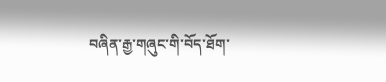བཞིན་རྒྱ་གཞུང་གི་བོད་ཐོག་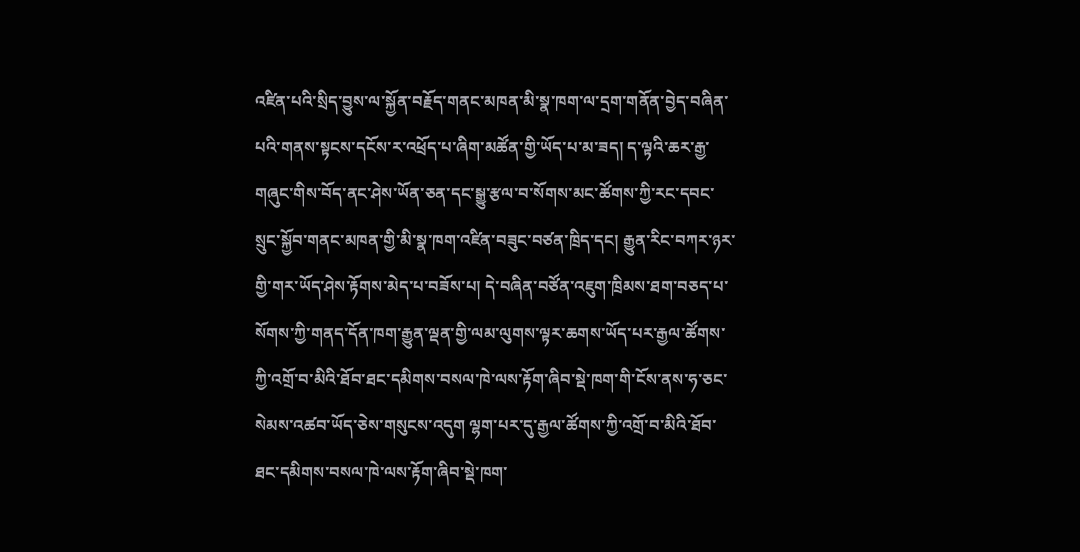འཛིན་པའི་སྲིད་བྱུས་ལ་སྐྱོན་བརྗོད་གནང་མཁན་མི་སྣ་ཁག་ལ་དྲག་གནོན་བྱེད་བཞིན་པའི་གནས་སྟངས་དངོས་ར་འཕྲོད་པ་ཞིག་མཚོན་གྱི་ཡོད་པ་མ་ཟད། ད་ལྟའི་ཆར་རྒྱ་གཞུང་གིས་བོད་ནང་ཤེས་ཡོན་ཅན་དང་སྒྱུ་རྩལ་བ་སོགས་མང་ཚོགས་ཀྱི་རང་དབང་སྲུང་སྐྱོབ་གནང་མཁན་གྱི་མི་སྣ་ཁག་འཛིན་བཟུང་བཙན་ཁྲིད་དང། རྒྱུན་རིང་བཀར་ཉར་གྱི་གར་ཡོད་ཤེས་རྟོགས་མེད་པ་བཟོས་པ། དེ་བཞིན་བཙོན་འཇུག་ཁྲིམས་ཐག་བཅད་པ་སོགས་ཀྱི་གནད་དོན་ཁག་རྒྱུན་ལྡན་གྱི་ལམ་ལུགས་ལྟར་ཆགས་ཡོད་པར་རྒྱལ་ཚོགས་ཀྱི་འགྲོ་བ་མིའི་ཐོབ་ཐང་དམིགས་བསལ་ཁེ་ལས་རྟོག་ཞིབ་སྡེ་ཁག་གི་ངོས་ནས་ཧ་ཅང་སེམས་འཚབ་ཡོད་ཅེས་གསུངས་འདུག ལྷག་པར་དུ་རྒྱལ་ཚོགས་ཀྱི་འགྲོ་བ་མིའི་ཐོབ་ཐང་དམིགས་བསལ་ཁེ་ལས་རྟོག་ཞིབ་སྡེ་ཁག་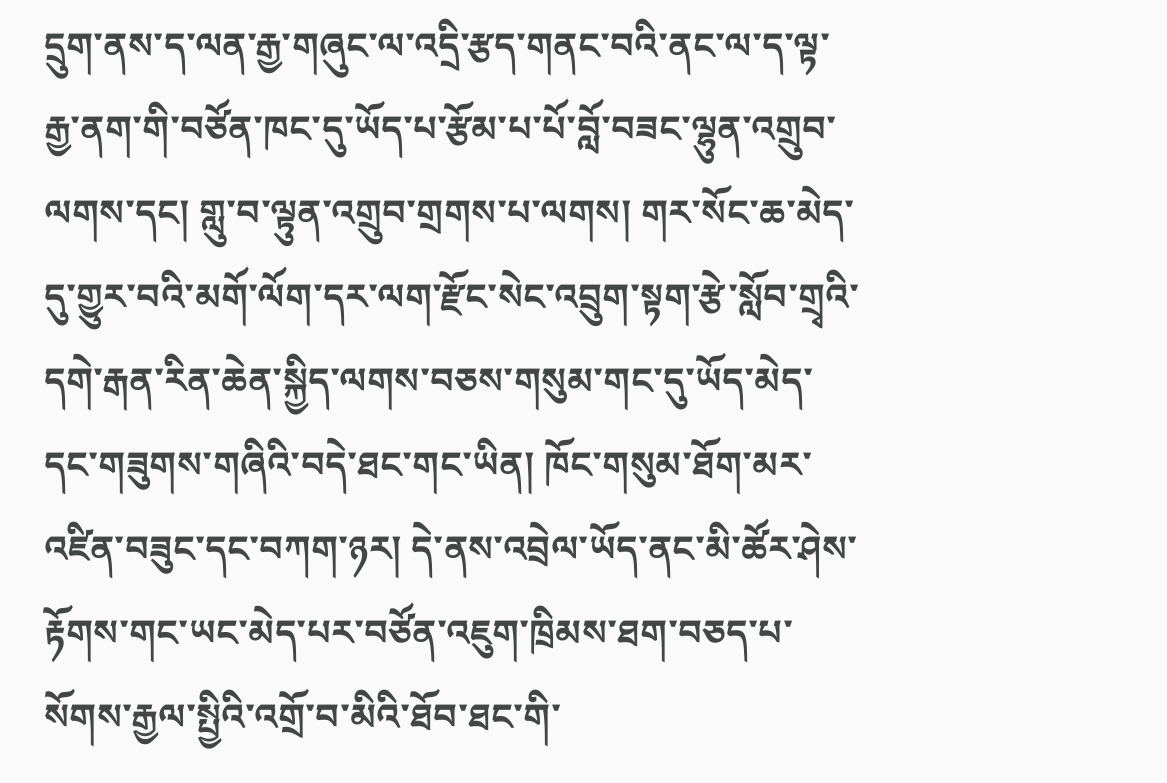དྲུག་ནས་ད་ལན་རྒྱ་གཞུང་ལ་འདྲི་རྩད་གནང་བའི་ནང་ལ་ད་ལྟ་རྒྱ་ནག་གི་བཙོན་ཁང་དུ་ཡོད་པ་རྩོམ་པ་པོ་བློ་བཟང་ལྷུན་འགྲུབ་ལགས་དང། གླུ་བ་ལྟུན་འགྲུབ་གྲགས་པ་ལགས། གར་སོང་ཆ་མེད་དུ་གྱུར་བའི་མགོ་ལོག་དར་ལག་རྫོང་སེང་འབྲུག་སྟག་རྩེ་སློབ་གྲྭའི་དགེ་རྒན་རིན་ཆེན་སྐྱིད་ལགས་བཅས་གསུམ་གང་དུ་ཡོད་མེད་དང་གཟུགས་གཞིའི་བདེ་ཐང་གང་ཡིན། ཁོང་གསུམ་ཐོག་མར་འཛིན་བཟུང་དང་བཀག་ཉར། དེ་ནས་འབྲེལ་ཡོད་ནང་མི་ཚོར་ཤེས་རྟོགས་གང་ཡང་མེད་པར་བཙོན་འཇུག་ཁྲིམས་ཐག་བཅད་པ་སོགས་རྒྱལ་སྤྱིའི་འགྲོ་བ་མིའི་ཐོབ་ཐང་གི་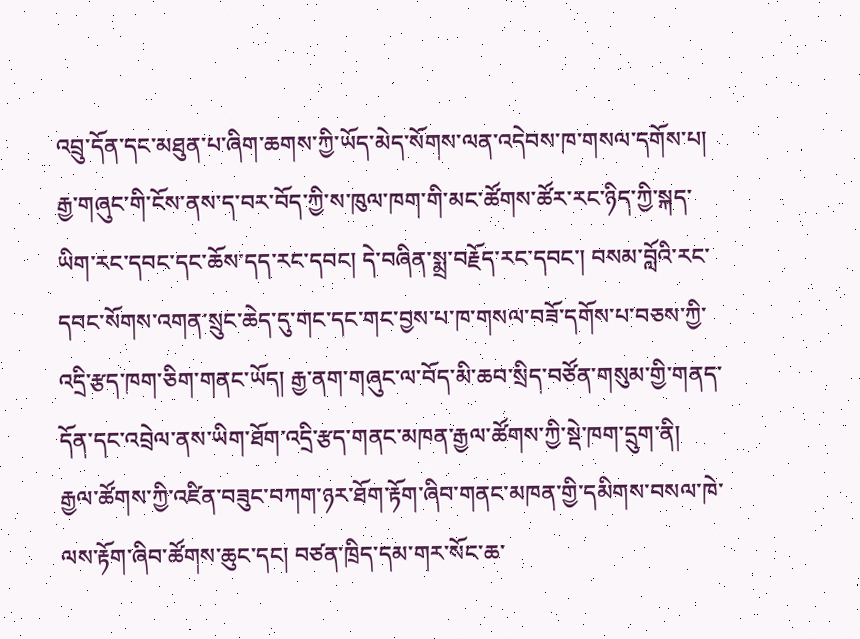འབྲུ་དོན་དང་མཐུན་པ་ཞིག་ཆགས་ཀྱི་ཡོད་མེད་སོགས་ལན་འདེབས་ཁ་གསལ་དགོས་པ། རྒྱ་གཞུང་གི་ངོས་ནས་ད་བར་བོད་ཀྱི་ས་ཁུལ་ཁག་གི་མང་ཚོགས་ཚོར་རང་ཉིད་ཀྱི་སྐད་ཡིག་རང་དབང་དང་ཆོས་དད་རང་དབང། དེ་བཞིན་སྨྲ་བརྗོད་རང་དབང་། བསམ་བློའི་རང་དབང་སོགས་འགན་སྲུང་ཆེད་དུ་གང་དང་གང་བྱས་པ་ཁ་གསལ་བཟོ་དགོས་པ་བཅས་ཀྱི་འདྲི་རྩད་ཁག་ཅིག་གནང་ཡོད། རྒྱ་ནག་གཞུང་ལ་བོད་མི་ཆབ་སྲིད་བཙོན་གསུམ་གྱི་གནད་དོན་དང་འབྲེལ་ནས་ཡིག་ཐོག་འདྲི་རྩད་གནང་མཁན་རྒྱལ་ཚོགས་ཀྱི་སྡེ་ཁག་དྲུག་ནི། རྒྱལ་ཚོགས་ཀྱི་འཛིན་བཟུང་བཀག་ཉར་ཐོག་རྟོག་ཞིབ་གནང་མཁན་གྱི་དམིགས་བསལ་ཁེ་ལས་རྟོག་ཞིབ་ཚོགས་ཆུང་དང། བཙན་ཁྲིད་དམ་གར་སོང་ཆ་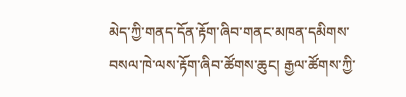མེད་ཀྱི་གནད་དོན་རྟོག་ཞིབ་གནང་མཁན་དམིགས་བསལ་ཁེ་ལས་རྟོག་ཞིབ་ཚོགས་ཆུང། རྒྱལ་ཚོགས་ཀྱི་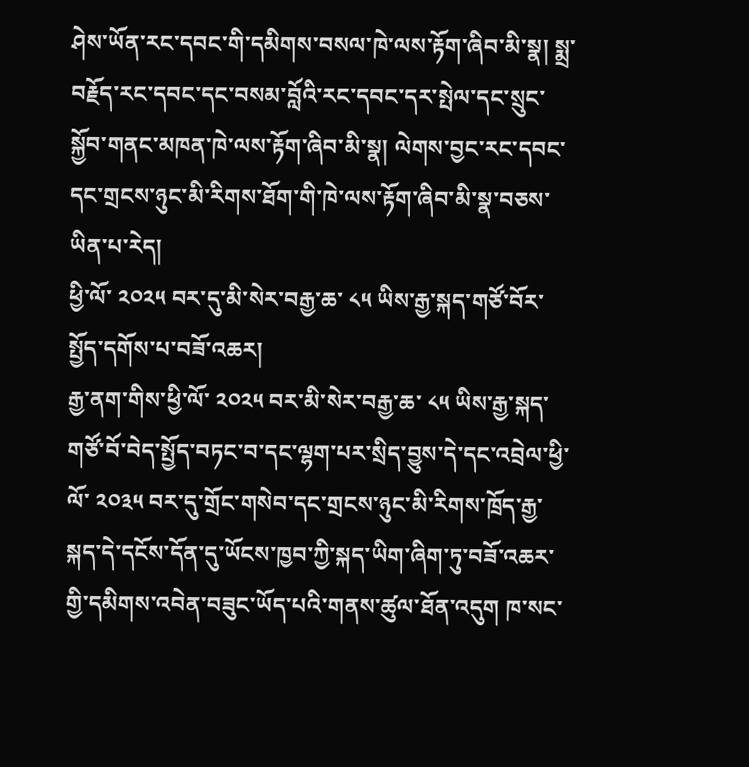ཤེས་ཡོན་རང་དབང་གི་དམིགས་བསལ་ཁེ་ལས་རྟོག་ཞིབ་མི་སྣ། སྨྲ་བརྗོད་རང་དབང་དང་བསམ་བློའི་རང་དབང་དར་སྤེལ་དང་སྲུང་སྐྱོབ་གནང་མཁན་ཁེ་ལས་རྟོག་ཞིབ་མི་སྣ། ལེགས་བྱང་རང་དབང་དང་གྲངས་ཉུང་མི་རིགས་ཐོག་གི་ཁེ་ལས་རྟོག་ཞིབ་མི་སྣ་བཅས་ཡིན་པ་རེད།
ཕྱི་ལོ་ ༢༠༢༥ བར་དུ་མི་སེར་བརྒྱ་ཆ་ ༨༥ ཡིས་རྒྱ་སྐད་གཙོ་བོར་སྤྱོད་དགོས་པ་བཟོ་འཆར།
རྒྱ་ནག་གིས་ཕྱི་ལོ་ ༢༠༢༥ བར་མི་སེར་བརྒྱ་ཆ་ ༨༥ ཡིས་རྒྱ་སྐད་གཙོ་བོ་བེད་སྤྱོད་བཏང་བ་དང་ལྷག་པར་སྲིད་བྱུས་དེ་དང་འབྲེལ་ཕྱི་ལོ་ ༢༠༣༥ བར་དུ་གྲོང་གསེབ་དང་གྲངས་ཉུང་མི་རིགས་ཁྲོད་རྒྱ་སྐད་དེ་དངོས་དོན་དུ་ཡོངས་ཁྱབ་ཀྱི་སྐད་ཡིག་ཞིག་ཏུ་བཟོ་འཆར་གྱི་དམིགས་འབེན་བཟུང་ཡོད་པའི་གནས་ཚུལ་ཐོན་འདུག ཁ་སང་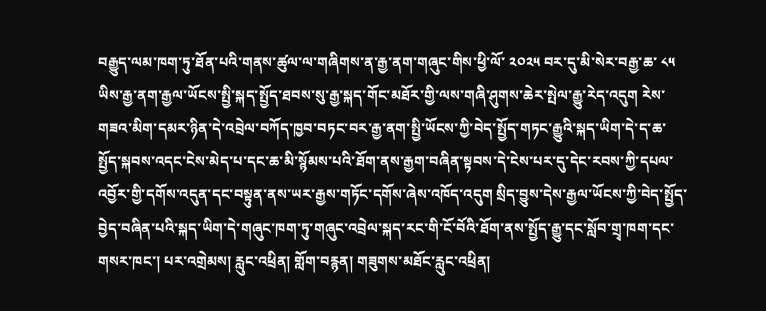བརྒྱུད་ལམ་ཁག་ཏུ་ཐོན་པའི་གནས་ཚུལ་ལ་གཞིགས་ན་རྒྱ་ནག་གཞུང་གིས་ཕྱི་ལོ་ ༢༠༢༥ བར་དུ་མི་སེར་བརྒྱ་ཆ་ ༨༥ ཡིས་རྒྱ་ནག་རྒྱལ་ཡོངས་སྤྱི་སྐད་སྤྱོད་ཐབས་སུ་རྒྱ་སྐད་གོང་མཐོར་གྱི་ལས་གཞི་ཤུགས་ཆེར་སྤེལ་རྒྱུ་རེད་འདུག རེས་གཟའ་མིག་དམར་ཉིན་དེ་འབྲེལ་བཀོད་ཁྱབ་བཏང་བར་རྒྱ་ནག་སྤྱི་ཡོངས་ཀྱི་བེད་སྤྱོད་གཏང་རྒྱུའི་སྐད་ཡིག་དེ་ད་ཆ་སྤྱོད་སྐབས་འདང་ངེས་མེད་པ་དང་ཆ་མི་སྙོམས་པའི་ཐོག་ནས་རྒྱག་བཞིན་སྟབས་དེ་ངེས་པར་དུ་དེང་རབས་ཀྱི་དཔལ་འབྱོར་གྱི་དགོས་འདུན་དང་བསྟུན་ནས་ཡར་རྒྱས་གཏོང་དགོས་ཞེས་འཁོད་འདུག སྲིད་བྱུས་དེས་རྒྱལ་ཡོངས་ཀྱི་བེད་སྤྱོད་བྱེད་བཞིན་པའི་སྐད་ཡིག་དེ་གཞུང་ཁག་ཏུ་གཞུང་འབྲེལ་སྐད་རང་གི་ངོ་བོའི་ཐོག་ནས་སྤྱོད་རྒྱུ་དང་སློབ་གྲྭ་ཁག་དང་གསར་ཁང་། པར་འགྲེམས། རླུང་འཕྲིན། གློག་བརྙན། གཟུགས་མཐོང་རླུང་འཕྲིན།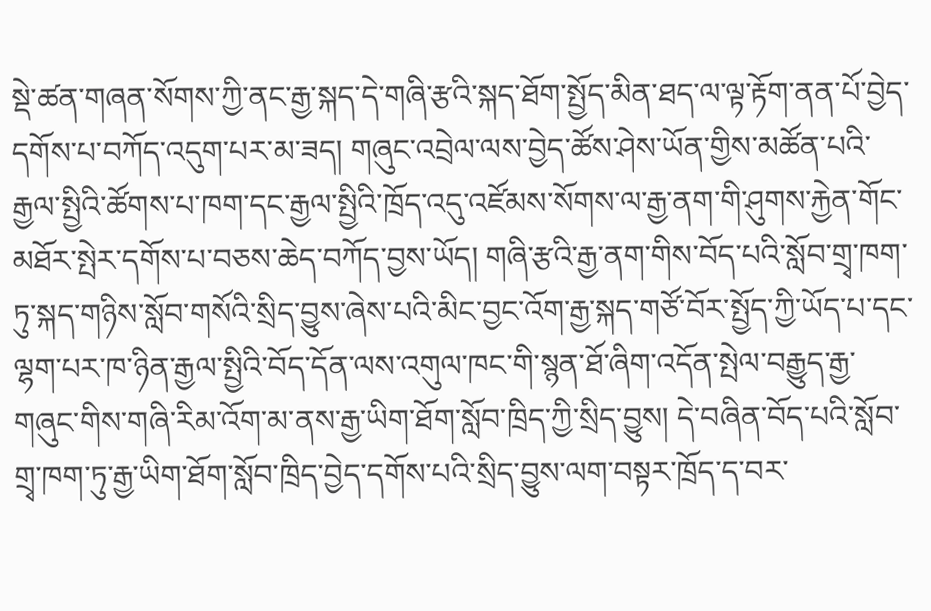སྡེ་ཚན་གཞན་སོགས་ཀྱི་ནང་རྒྱ་སྐད་དེ་གཞི་རྩའི་སྐད་ཐོག་སྤྱོད་མིན་ཐད་ལ་ལྟ་རྟོག་ནན་པོ་བྱེད་དགོས་པ་བཀོད་འདུག་པར་མ་ཟད། གཞུང་འབྲེལ་ལས་བྱེད་ཚོས་ཤེས་ཡོན་གྱིས་མཚོན་པའི་རྒྱལ་སྤྱིའི་ཚོགས་པ་ཁག་དང་རྒྱལ་སྤྱིའི་ཁྲོད་འདུ་འཛོམས་སོགས་ལ་རྒྱ་ནག་གི་ཤུགས་རྐྱེན་གོང་མཐོར་སྤེར་དགོས་པ་བཅས་ཆེད་བཀོད་བྱས་ཡོད། གཞི་རྩའི་རྒྱ་ནག་གིས་བོད་པའི་སློབ་གྲྭ་ཁག་ཏུ་སྐད་གཉིས་སློབ་གསོའི་སྲིད་བྱུས་ཞེས་པའི་མིང་བྱང་འོག་རྒྱ་སྐད་གཙོ་བོར་སྤྱོད་ཀྱི་ཡོད་པ་དང་ལྷག་པར་ཁ་ཉིན་རྒྱལ་སྤྱིའི་བོད་དོན་ལས་འགུལ་ཁང་གི་སྙན་ཐོ་ཞིག་འདོན་སྤེལ་བརྒྱུད་རྒྱ་གཞུང་གིས་གཞི་རིམ་འོག་མ་ནས་རྒྱ་ཡིག་ཐོག་སློབ་ཁྲིད་ཀྱི་སྲིད་བྱུས། དེ་བཞིན་བོད་པའི་སློབ་གྲྭ་ཁག་ཏུ་རྒྱ་ཡིག་ཐོག་སློབ་ཁྲིད་བྱེད་དགོས་པའི་སྲིད་བྱུས་ལག་བསྟར་ཁྲོད་ད་བར་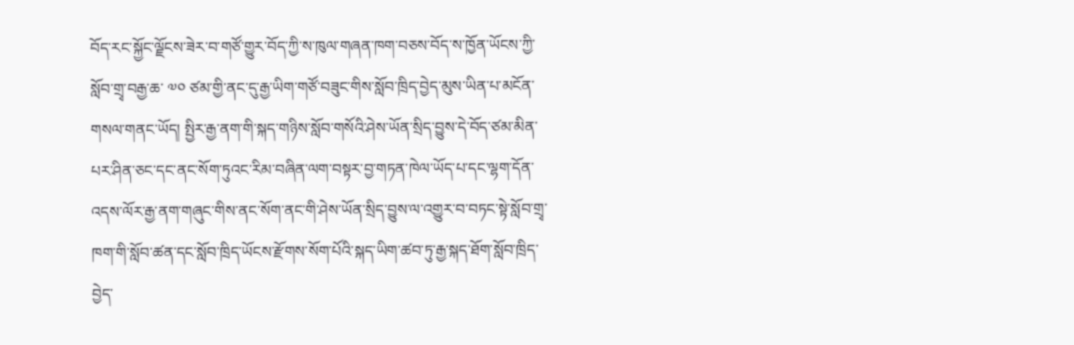བོད་རང་སྐྱོང་ལྗོངས་ཟེར་བ་གཙོ་གྱུར་བོད་ཀྱི་ས་ཁུལ་གཞན་ཁག་བཅས་བོད་ས་ཁྱོན་ཡོངས་ཀྱི་སློབ་གྲྭ་བརྒྱ་ཆ་ ༧༠ ཙམ་གྱི་ནང་དུ་རྒྱ་ཡིག་གཙོ་བཟུང་གིས་སློབ་ཁྲིད་བྱེད་མུས་ཡིན་པ་མངོན་གསལ་གནང་ཡོད། སྤྱིར་རྒྱ་ནག་གི་སྐད་གཉིས་སློབ་གསོའི་ཤེས་ཡོན་སྲིད་བྱུས་དེ་བོད་ཙམ་མིན་པར་ཤིན་ཅང་དང་ནང་སོག་ཏུའང་རིམ་བཞིན་ལག་བསྟར་བྱ་གཏན་ཁེལ་ཡོད་པ་དང་ལྷག་དོན་འདས་ལོར་རྒྱ་ནག་གཞུང་གིས་ནང་སོག་ནང་གི་ཤེས་ཡོན་སྲིད་བྱུས་ལ་འགྱུར་བ་བཏང་སྟེ་སློབ་གྲྭ་ཁག་གི་སློབ་ཚན་དང་སློབ་ཁྲིད་ཡོངས་རྫོགས་སོག་པོའི་སྐད་ཡིག་ཚབ་ཏུ་རྒྱ་སྐད་ཐོག་སློབ་ཁྲིད་བྱེད་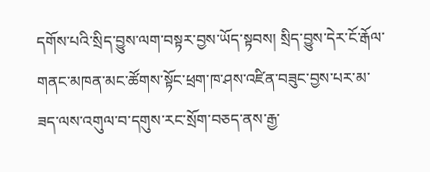དགོས་པའི་སྲིད་བྱུས་ལག་བསྟར་བྱས་ཡོད་སྟབས། སྲིད་བྱུས་དེར་ངོ་རྒོལ་གནང་མཁན་མང་ཚོགས་སྟོང་ཕྲག་ཁ་ཤས་འཛིན་བཟུང་བྱས་པར་མ་ཟད་ལས་འགུལ་བ་དགུས་རང་སྲོག་བཅད་ནས་རྒྱ་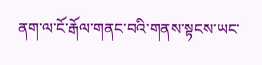ནག་ལ་ངོ་རྒོལ་གནང་བའི་གནས་སྟངས་ཡང་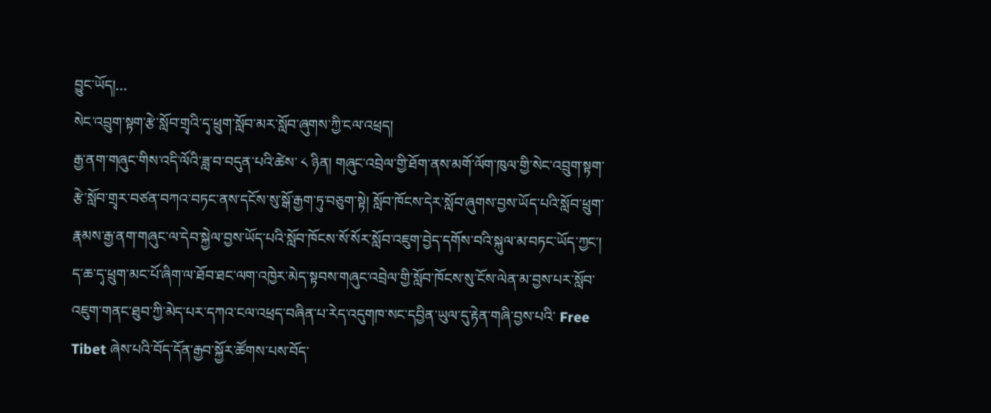བྱུང་ཡོད།...
སེང་འབྲུག་སྟག་རྩེ་སློབ་གྲྭའི་དྭ་ཕྲུག་སློབ་མར་སློབ་ཞུགས་ཀྱི་ངལ་འཕྲད།
རྒྱ་ནག་གཞུང་གིས་འདི་ལོའི་ཟླ་བ་བདུན་པའི་ཚེས་ ༨ ཉིན། གཞུང་འབྲེལ་གྱི་ཐོག་ནས་མགོ་ལོག་ཁུལ་གྱི་སེང་འབྲུག་སྟག་རྩེ་སློབ་གྲྭར་བཙན་བཀའ་བཏང་ནས་དངོས་སུ་སྒོ་རྒྱག་ཏུ་བཅུག་སྟེ། སློབ་ཁོངས་དེར་སློབ་ཞུགས་བྱས་ཡོད་པའི་སློབ་ཕྲུག་རྣམས་རྒྱ་ནག་གཞུང་ལ་དེབ་སྐྱེལ་བྱས་ཡོད་པའི་སློབ་ཁོངས་སོ་སོར་སློབ་འཇུག་བྱེད་དགོས་བའི་སྐུལ་མ་བཏང་ཡོད་ཀྱང་། ད་ཆ་དྭ་ཕྲུག་མང་པོ་ཞིག་ལ་ཐོབ་ཐང་ལག་འཁྱེར་མེད་སྟབས་གཞུང་འབྲེལ་གྱི་སློབ་ཁོངས་སུ་ངོས་ལེན་མ་བྱས་པར་སློབ་འཇུག་གནང་ཐུབ་ཀྱི་མེད་པར་དཀའ་ངལ་འཕྲད་བཞིན་པ་རེད་འདུགཁ་སང་དབྱིན་ཡུལ་དུ་རྟེན་གཞི་བྱས་པའི་ Free Tibet ཞེས་པའི་བོད་དོན་རྒྱབ་སྐྱོར་ཚོགས་པས་བོད་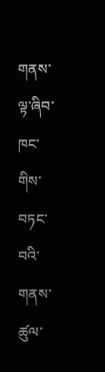གནས་ལྟ་ཞིབ་ཁང་གིས་བཏང་བའི་གནས་ཚུལ་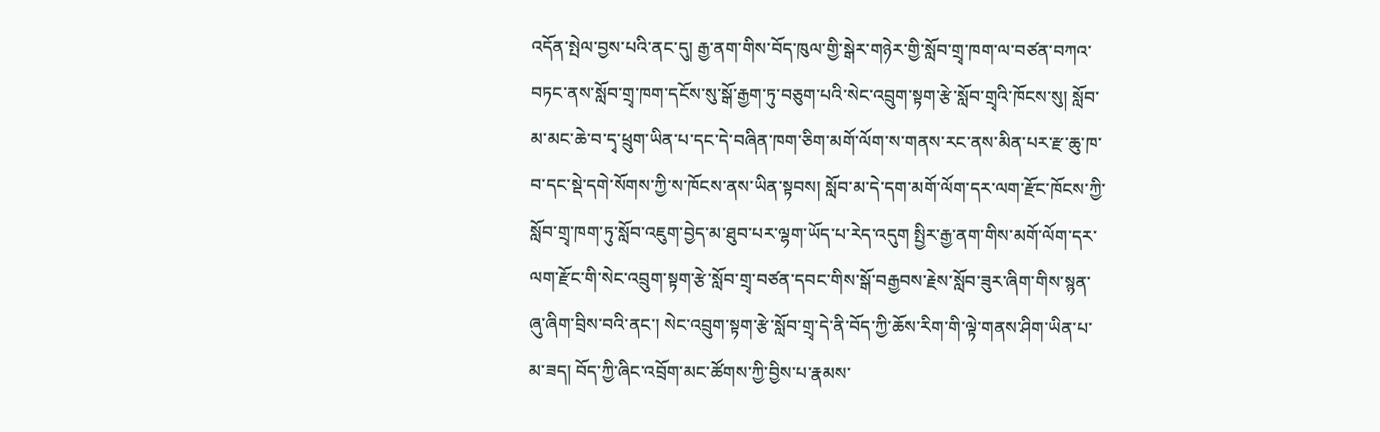འདོན་སྤེལ་བྱས་པའི་ནང་དུ། རྒྱ་ནག་གིས་བོད་ཁུལ་གྱི་སྒེར་གཉེར་གྱི་སློབ་གྲྭ་ཁག་ལ་བཙན་བཀའ་བཏང་ནས་སློབ་གྲྭ་ཁག་དངོས་སུ་སྒོ་རྒྱག་ཏུ་བཅུག་པའི་སེང་འབྲུག་སྟག་རྩེ་སློབ་གྲྭའི་ཁོངས་སུ། སློབ་མ་མང་ཆེ་བ་དྭ་ཕྲུག་ཡིན་པ་དང་དེ་བཞིན་ཁག་ཅིག་མགོ་ལོག་ས་གནས་རང་ནས་མིན་པར་རྫ་ཆུ་ཁ་བ་དང་སྡེ་དགེ་སོགས་ཀྱི་ས་ཁོངས་ནས་ཡིན་སྟབས། སློབ་མ་དེ་དག་མགོ་ལོག་དར་ལག་རྫོང་ཁོངས་ཀྱི་སློབ་གྲྭ་ཁག་ཏུ་སློབ་འཇུག་བྱེད་མ་ཐུབ་པར་ལྷག་ཡོད་པ་རེད་འདུག སྤྱིར་རྒྱ་ནག་གིས་མགོ་ལོག་དར་ལག་རྫོང་གི་སེང་འབྲུག་སྟག་རྩེ་སློབ་གྲྭ་བཙན་དབང་གིས་སྒོ་བརྒྱབས་རྗེས་སློབ་ཟུར་ཞིག་གིས་སྙན་ཞུ་ཞིག་བྲིས་བའི་ནང་། སེང་འབྲུག་སྟག་རྩེ་སློབ་གྲྭ་དེ་ནི་བོད་ཀྱི་ཆོས་རིག་གི་ལྟེ་གནས་ཤིག་ཡིན་པ་མ་ཟད། བོད་ཀྱི་ཞིང་འབྲོག་མང་ཚོགས་ཀྱི་བྱིས་པ་རྣམས་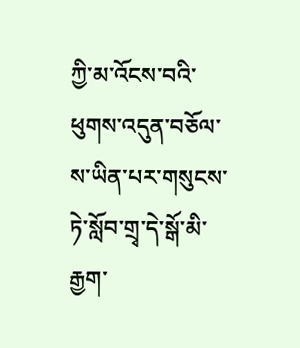ཀྱི་མ་འོངས་བའི་ཕུགས་འདུན་བཅོལ་ས་ཡིན་པར་གསུངས་ཏེ་སློབ་གྲྭ་དེ་སྒོ་མི་རྒྱག་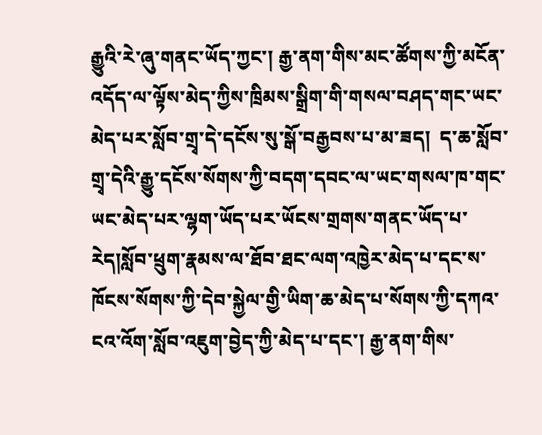རྒྱུའི་རེ་ཞུ་གནང་ཡོད་ཀྱང་། རྒྱ་ནག་གིས་མང་ཚོགས་ཀྱི་མངོན་འདོད་ལ་ལྟོས་མེད་ཀྱིས་ཁྲིམས་སྒྲིག་གི་གསལ་བཤད་གང་ཡང་མེད་པར་སློབ་གྲྭ་དེ་དངོས་སུ་སྒོ་བརྒྱབས་པ་མ་ཟད།  ད་ཆ་སློབ་གྲྭ་དེའི་རྒྱུ་དངོས་སོགས་ཀྱི་བདག་དབང་ལ་ཡང་གསལ་ཁ་གང་ཡང་མེད་པར་ལྷག་ཡོད་པར་ཡོངས་གྲགས་གནང་ཡོད་པ་རེད།སློབ་ཕྲུག་རྣམས་ལ་ཐོབ་ཐང་ལག་འཁྱེར་མེད་པ་དང་ས་ཁོངས་སོགས་ཀྱི་དེབ་སྐྱེལ་གྱི་ཡིག་ཆ་མེད་པ་སོགས་ཀྱི་དཀའ་ངའ་འོག་སློབ་འཇུག་བྱེད་ཀྱི་མེད་པ་དང་། རྒྱ་ནག་གིས་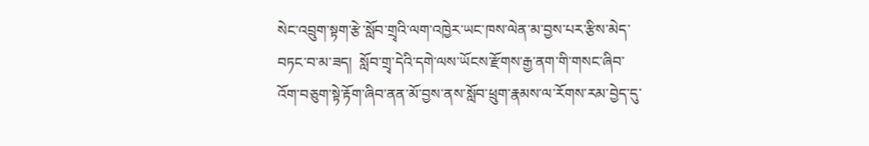སེང་འབྲུག་སྟག་རྩེ་སློབ་གྲྭའི་ལག་འཁྱེར་ཡང་ཁས་ལེན་མ་བྱས་པར་རྩིས་མེད་བཏང་བ་མ་ཟད།  སློབ་གྲྭ་དེའི་དགེ་ལས་ཡོངས་རྫོགས་རྒྱ་ནག་གི་གསང་ཞིབ་འོག་བཅུག་སྟེ་རྟོག་ཞིབ་ནན་མོ་བྱས་ནས་སློབ་ཕྲུག་རྣམས་ལ་རོགས་རམ་བྱེད་དུ་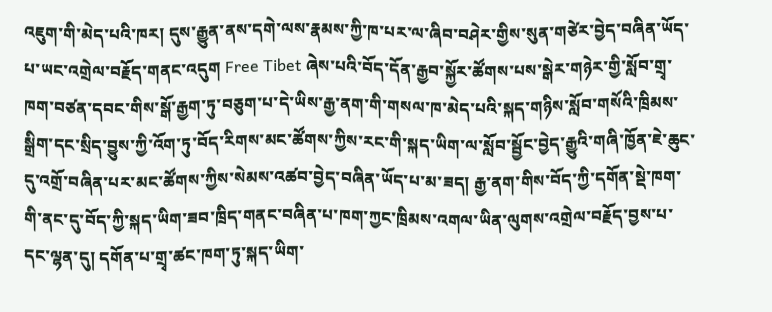འཇུག་གི་མེད་པའི་ཁར། དུས་རྒྱུན་ནས་དགེ་ལས་རྣམས་ཀྱི་ཁ་པར་ལ་ཞིབ་བཤེར་གྱིས་སུན་གཙེར་བྱེད་བཞིན་ཡོད་པ་ཡང་འགྲེལ་བརྗོད་གནང་འདུག Free Tibet ཞེས་པའི་བོད་དོན་རྒྱབ་སྐྱོར་ཚོགས་པས་སྒེར་གཉེར་གྱི་སློབ་གྲྭ་ཁག་བཙན་དབང་གིས་སྒོ་རྒྱག་ཏུ་བཅུག་པ་དེ་ཡིས་རྒྱ་ནག་གི་གསལ་ཁ་མེད་པའི་སྐད་གཉིས་སློབ་གསོའི་ཁྲིམས་སྒྲིག་དང་སྲིད་བྱུས་ཀྱི་འོག་ཏུ་བོད་རིགས་མང་ཚོགས་ཀྱིས་རང་གི་སྐད་ཡིག་ལ་སློབ་སྦྱོང་བྱེད་རྒྱུའི་གཞི་ཁྱོན་ཇེ་ཆུང་དུ་འགྲོ་བཞིན་པར་མང་ཚོགས་ཀྱིས་སེམས་འཚབ་བྱེད་བཞིན་ཡོད་པ་མ་ཟད། རྒྱ་ནག་གིས་བོད་ཀྱི་དགོན་སྡེ་ཁག་གི་ནང་དུ་བོད་ཀྱི་སྐད་ཡིག་ཟབ་ཁྲིད་གནང་བཞིན་པ་ཁག་ཀྱང་ཁྲིམས་འགལ་ཡིན་ལུགས་འགྲེལ་བརྗོད་བྱས་པ་དང་ལྷན་དུ། དགོན་པ་གྲྭ་ཚང་ཁག་ཏུ་སྐད་ཡིག་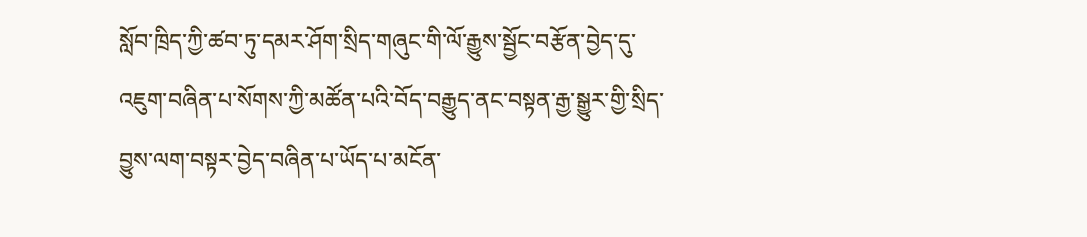སློབ་ཁྲིད་ཀྱི་ཚབ་ཏུ་དམར་ཤོག་སྲིད་གཞུང་གི་ལོ་རྒྱུས་སྦྱོང་བརྩོན་བྱེད་དུ་འཇུག་བཞིན་པ་སོགས་ཀྱི་མཚོན་པའི་བོད་བརྒྱུད་ནང་བསྟན་རྒྱ་སྒྱུར་གྱི་སྲིད་བྱུས་ལག་བསྟར་བྱེད་བཞིན་པ་ཡོད་པ་མངོན་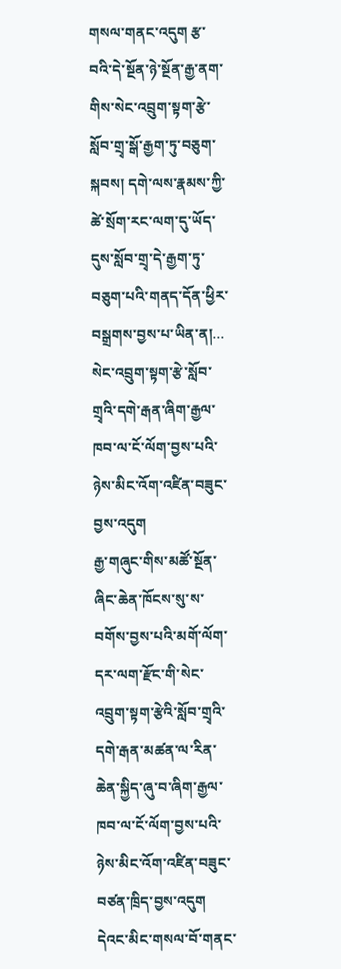གསལ་གནང་འདུག རྩ་བའི་དེ་སྔོན་ཉེ་སྔོན་རྒྱ་ནག་གིས་སེང་འབྲུག་སྟག་རྩེ་སློབ་གྲྭ་སྒོ་རྒྱག་ཏུ་བཅུག་སྐབས། དགེ་ལས་རྣམས་ཀྱི་ཚེ་སྲོག་རང་ལག་དུ་ཡོད་དུས་སློབ་གྲྭ་དེ་རྒྱག་ཏུ་བཅུག་པའི་གནད་དོན་ཕྱིར་བསྒྲགས་བྱས་པ་ཡིན་ན།...
སེང་འབྲུག་སྟག་རྩེ་སློབ་གྲྭའི་དགེ་རྒན་ཞིག་རྒྱལ་ཁབ་ལ་ངོ་ལོག་བྱས་པའི་ཉེས་མིང་འོག་འཛིན་བཟུང་བྱས་འདུག
རྒྱ་གཞུང་གིས་མཚོ་སྔོན་ཞིང་ཆེན་ཁོངས་སུ་ས་བགོས་བྱས་པའི་མགོ་ལོག་དར་ལག་རྫོང་གི་སེང་འབྲུག་སྟག་རྩེའི་སློབ་གྲྭའི་དགེ་རྒན་མཚན་ལ་རིན་ཆེན་སྐྱིད་ཞུ་བ་ཞིག་རྒྱལ་ཁབ་ལ་ངོ་ལོག་བྱས་པའི་ཉེས་མིང་འོག་འཛིན་བཟུང་བཙན་ཁྲིད་བྱས་འདུག དེའང་མིང་གསལ་བོ་གནང་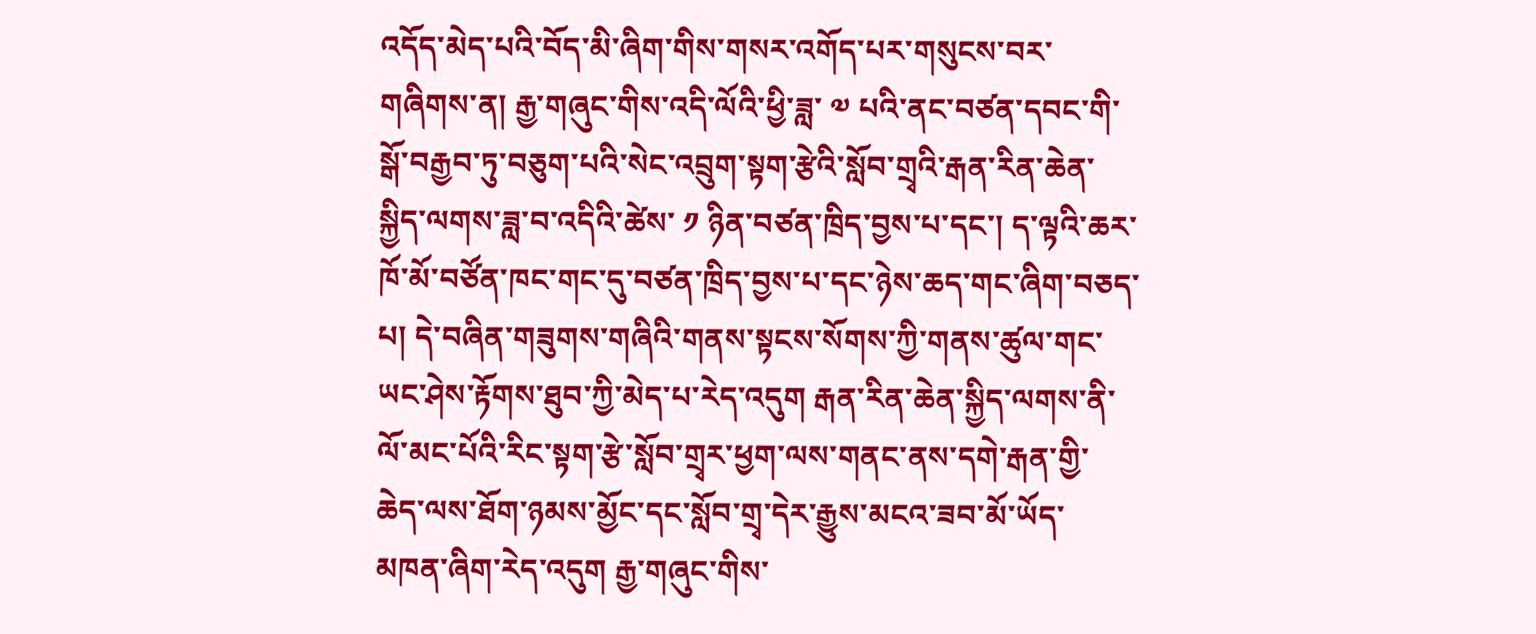འདོད་མེད་པའི་བོད་མི་ཞིག་གིས་གསར་འགོད་པར་གསུངས་བར་གཞིགས་ན། རྒྱ་གཞུང་གིས་འདི་ལོའི་ཕྱི་ཟླ་ ༧ པའི་ནང་བཙན་དབང་གི་སྒོ་བརྒྱབ་ཏུ་བཅུག་པའི་སེང་འབྲུག་སྟག་རྩེའི་སློབ་གྲྭའི་རྒན་རིན་ཆེན་སྐྱིད་ལགས་ཟླ་བ་འདིའི་ཚེས་ ༡ ཉིན་བཙན་ཁྲིད་བྱས་པ་དང་། ད་ལྟའི་ཆར་ཁོ་མོ་བཙོན་ཁང་གང་དུ་བཙན་ཁྲིད་བྱས་པ་དང་ཉེས་ཆད་གང་ཞིག་བཅད་པ། དེ་བཞིན་གཟུགས་གཞིའི་གནས་སྟངས་སོགས་ཀྱི་གནས་ཚུལ་གང་ཡང་ཤེས་རྟོགས་ཐུབ་ཀྱི་མེད་པ་རེད་འདུག རྒན་རིན་ཆེན་སྐྱིད་ལགས་ནི་ལོ་མང་པོའི་རིང་སྟག་རྩེ་སློབ་གྲྭར་ཕྱག་ལས་གནང་ནས་དགེ་རྒན་གྱི་ཆེད་ལས་ཐོག་ཉམས་མྱོང་དང་སློབ་གྲྭ་དེར་རྒྱུས་མངའ་ཟབ་མོ་ཡོད་མཁན་ཞིག་རེད་འདུག རྒྱ་གཞུང་གིས་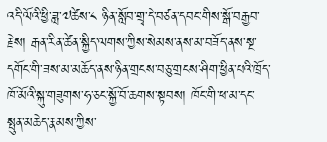འདི་ལོའི་ཕྱི་ཟླ་༧ཚེས་༨ ཉིན་སློབ་གྲྭ་དེ་བཙན་དབང་གིས་སྒོ་བརྒྱབ་རྗེས། རྒན་རིན་ཚེན་སྐྱིད་ལགས་ཀྱིས་སེམས་ནས་མ་བཟོད་ནས་སྔ་དགོང་གི་ཟས་མ་མཆོད་ནས་ཉིན་གྲངས་བཅུ་གྲངས་ཤིག་ཕྱིན་པའི་ཁྲོད་ཁོ་མོའི་སྐུ་གཟུགས་ཧ་ཅང་སྐྱོ་བོ་ཆགས་སྟབས། ཁོང་གི་ཕ་མ་དང་སྤུན་མཆེད་རྣམས་ཀྱིས་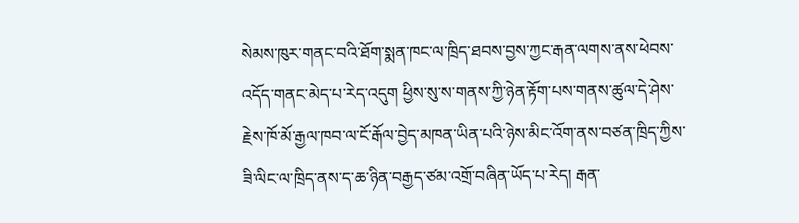སེམས་ཁུར་གནང་བའི་ཐོག་སྨན་ཁང་ལ་ཁྲིད་ཐབས་བྱས་ཀྱང་རྒན་ལགས་ནས་ཕེབས་འདོད་གནང་མེད་པ་རེད་འདུག ཕྱིས་སུ་ས་གནས་ཀྱི་ཉེན་རྟོག་པས་གནས་ཚུལ་དེ་ཤེས་རྗེས་ཁོ་མོ་རྒྱལ་ཁབ་ལ་ངོ་རྒོལ་བྱེད་མཁན་ཡིན་པའི་ཉེས་མིང་འོག་ནས་བཙན་ཁྲིད་ཀྱིས་ཟི་ལིང་ལ་ཁྲིད་ནས་ད་ཆ་ཉིན་བརྒྱད་ཙམ་འགྲོ་བཞིན་ཡོད་པ་རེད། རྒན་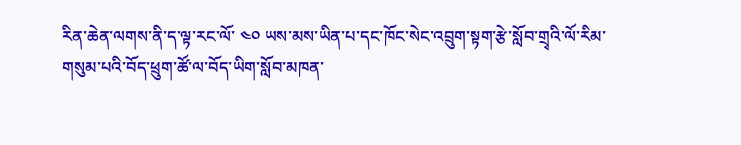རིན་ཆེན་ལགས་ནི་ད་ལྟ་རང་ལོ་ ༤༠ ཡས་མས་ཡིན་པ་དང་ཁོང་སེང་འབྲུག་སྟག་རྩེ་སློབ་གྲྭའི་ལོ་རིམ་གསུམ་པའི་བོད་ཕྲུག་ཚོ་ལ་བོད་ཡིག་སློབ་མཁན་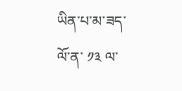ཡིན་པ་མ་ཟད་ལོ་ན་ ༡༣ ལ་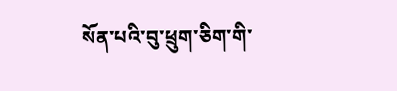སོན་པའི་བུ་ཕྲུག་ཅིག་གི་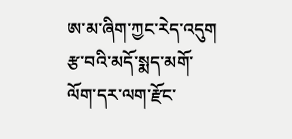ཨ་མ་ཞིག་ཀྱང་རེད་འདུག རྩ་བའི་མདོ་སྨད་མགོ་ལོག་དར་ལག་རྫོང་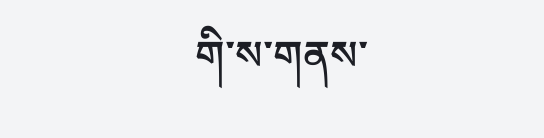གི་ས་གནས་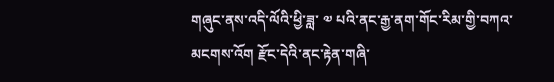གཞུང་ནས་འདི་ལོའི་ཕྱི་ཟླ་ ༧ པའི་ནང་རྒྱ་ནག་གོང་རིམ་གྱི་བཀའ་མངགས་འོག རྫོང་དེའི་ནང་རྟེན་གཞི་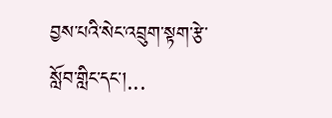བྱས་པའི་སེང་འབྲུག་སྟག་རྩེ་སློབ་གླིང་དང་།...